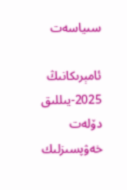سىياسەت

ئامېرىكانىڭ 2025-يىللىق دۆلەت خەۋپسىزلىك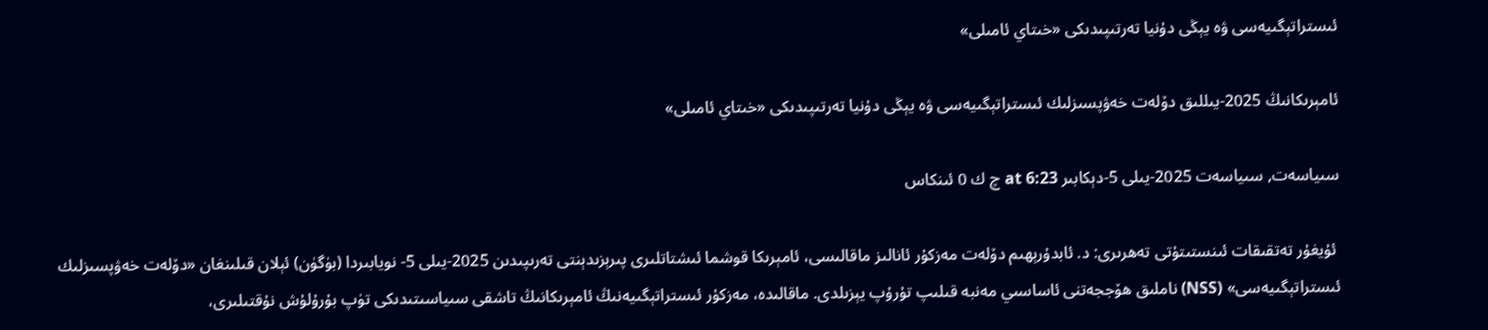ئىستراتېگىيەسى ۋە يېڭى دۇنيا تەرتىپىدىكى «خىتاي ئامىلى»

ئامېرىكانىڭ 2025-يىللىق دۆلەت خەۋپسىزلىك ئىستراتېگىيەسى ۋە يېڭى دۇنيا تەرتىپىدىكى «خىتاي ئامىلى»

سىياسەت, سىياسەت 2025-يىلى 5-دېكابىر at 6:23 چ ك 0 ئىنكاس

 ئۇيغۇر تەتقىقات ئىنستىتۇتى تەھرىرى: د. ئابدۇرېھىم دۆلەت مەزكۇر ئانالىز ماقالىسى، ئامېرىكا قوشما ئىشتاتلىرى پىرېزىدېنتى تەرىپىدىن 2025-يىلى 5- نويابىردا (بۈگۈن) ئېلان قىلىنغان «دۆلەت خەۋپسىزلىك ئىستراتېگىيەسى» (NSS) ناملىق ھۆججەتنى ئاساسىي مەنبە قىلىپ تۇرۇپ يېزىلدى. ماقالىدە، مەزكۇر ئىستراتېگىيەنىڭ ئامېرىكانىڭ تاشقى سىياسىتىدىكى تۈپ بۇرۇلۇش نۇقتىلىرى،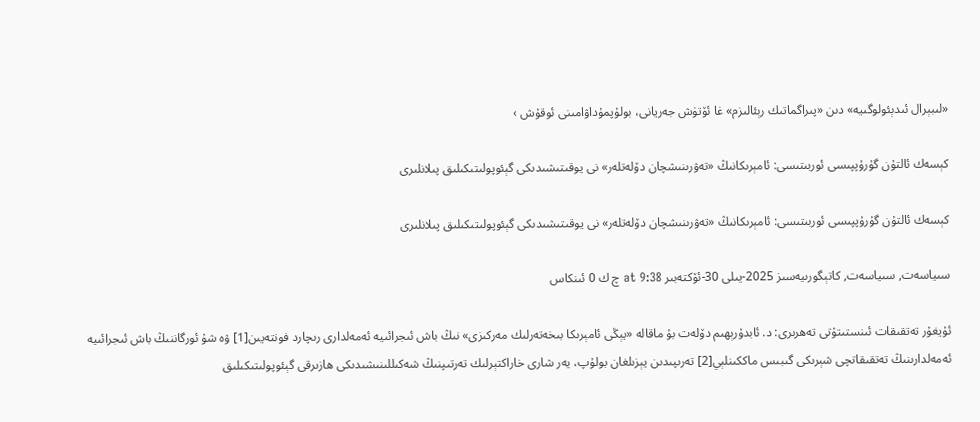«لىبېرال ئىدېئولوگىيە» دىن «پىراگماتىك رېئالىزم» غا ئۆتۈش جەريانى، بولۇپمۇداۋامىنى ئوقۇش ›

كېسەك ئالتۇن گۇرۇپپىسى ئوربىتىسى: ئامېرىكانىڭ «تەۋرىنىشچان دۆلەتلەر» نى يوقىتىشىدىكى گېئوپولىتىكىلىق پىلانلىرى

كېسەك ئالتۇن گۇرۇپپىسى ئوربىتىسى: ئامېرىكانىڭ «تەۋرىنىشچان دۆلەتلەر» نى يوقىتىشىدىكى گېئوپولىتىكىلىق پىلانلىرى

سىياسەت, سىياسەت, كاتېگورىيەسىز 2025-يىلى 30-ئۆكتەبىر at 9:38 چ ك 0 ئىنكاس

ئۇيغۇر تەتقىقات ئىنستىتۇتى تەھرىرى: د. ئابدۇرېھىم دۆلەت بۇ ماقالە «يېڭى ئامېرىكا بىخەتەرلىك مەركىزى» نىڭ باش ئىجرائىيە ئەمەلدارى رىچارد فونتەيىن[1] ۋە شۇ ئورگاننىڭ باش ئىجرائىيە ئەمەلدارىنىڭ تەتقىقاتچى شېرىكى گىبىس ماككىنلېي[2] تەرىپىدىن يېزىلغان بولۇپ، يەر شارى خاراكتېرلىك تەرتىپنىڭ شەكىللىنىشىدىكى ھازىرقى گېئوپولىتىكىلىق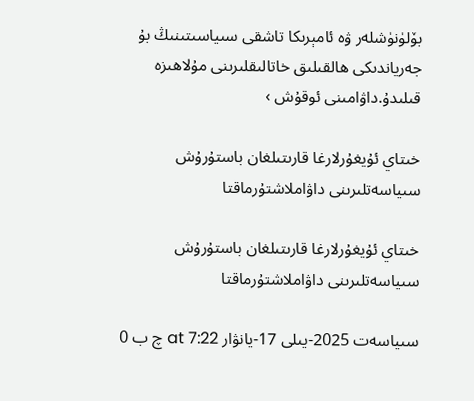بۆلۈنۈشلەر ۋە ئامېرىكا تاشقى سىياسىتىنىڭ بۇ جەرياندىكى ھالقىلىق خاتالىقلىرىنى مۇلاھىزە قىلىدۇ.داۋامىنى ئوقۇش ›

خىتاي ئۇيغۇرلارغا قارىتىلغان باستۇرۇش سىياسەتلىرىنى داۋاملاشتۇرماقتا

خىتاي ئۇيغۇرلارغا قارىتىلغان باستۇرۇش سىياسەتلىرىنى داۋاملاشتۇرماقتا

سىياسەت 2025-يىلى 17-يانۋار at 7:22 چ ب 0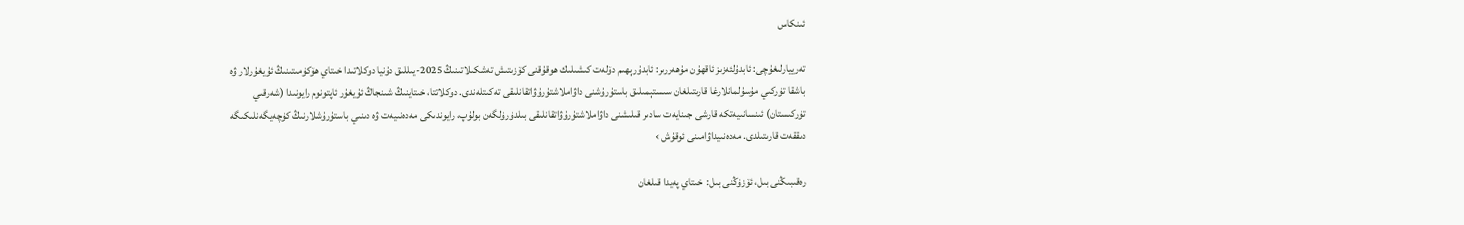ئىنكاس

تەرييارلىغۇچى: ئابدۇلئەزىز ئاقھۇن مۇھەررىر: ئابدۇرېھىم دۆلەت كىشىلىك ھوقۇقنى كۆزىتىش تەشكىلاتىنىڭ 2025-يىللىق دۇنيا دوكلاتىدا خىتاي ھۆكۈمىتىنىڭ ئۇيغۇرلار ۋە باشقا تۈركىي مۇسۇلمانلارغا قارىتىلغان سىستېمىلىق باستۇرۇشنى داۋاملاشتۇرۇۋاتقانلىقى تەكىتلەندى. دوكلاتتا، خىتاينىڭ شىنجاڭ ئۇيغۇر ئاپتونوم رايونىدا (شەرقىي تۈركىستان) ئىنسانىيەتكە قارشى جىنايەت سادىر قىلىشنى داۋاملاشتۇرۇۋاتقانلىقى بىلدۈرۈلگەن بولۇپ، رايوندىكى مەدەنىيەت ۋە دىنىي باستۇرۇشلارنىڭ كۈچەيگەنلىكىگە دىققەت قارىتىلدى. مەدەنىيداۋامىنى ئوقۇش ›

رەقىبىڭنى بىل، ئۆزۈڭنى بىل:  خىتاي پەيدا قىلغان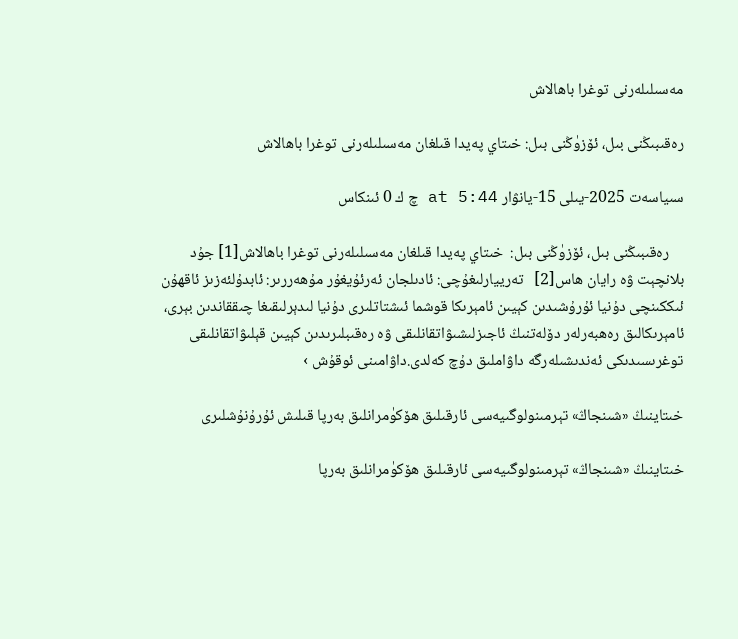مەسىلىلەرنى توغرا باھالاش

رەقىبىڭنى بىل، ئۆزۈڭنى بىل: خىتاي پەيدا قىلغان مەسىلىلەرنى توغرا باھالاش

سىياسەت 2025-يىلى 15-يانۋار at 5:44 چ ك 0 ئىنكاس

    رەقىبىڭنى بىل، ئۆزۈڭنى بىل:  خىتاي پەيدا قىلغان مەسىلىلەرنى توغرا باھالاش[1] جۇد بلانچېت ۋە رايان ھاس[2]   تەرييارلىغۇچى: ئادىلجان ئەرئۇيغۇر مۇھەررىر: ئابدۇلئەزىز ئاقھۇن     ئىككىنچى دۇنيا ئۇرۇشىدىن كېيىن ئامېرىكا قوشما ئىشتاتلىرى دۇنيا لىدېرلىقىغا چىققاندىن بېرى، ئامېرىكالىق رەھبەرلەر دۆلەتنىڭ ئاجىزلىشىۋاتقانلىقى ۋە رەقىبلىرىدىن كېيىن قېلىۋاتقانلىقى توغرىسىدىكى ئەندىشىلەرگە داۋاملىق دۇچ كەلدى.داۋامىنى ئوقۇش ›

خىتاينىڭ «شىنجاڭ» تېرمىنولوگىيەسى ئارقىلىق ھۆكۈمرانلىق بەرپا قىلىش ئۇرۇنۇشلىرى

خىتاينىڭ «شىنجاڭ» تېرمىنولوگىيەسى ئارقىلىق ھۆكۈمرانلىق بەرپا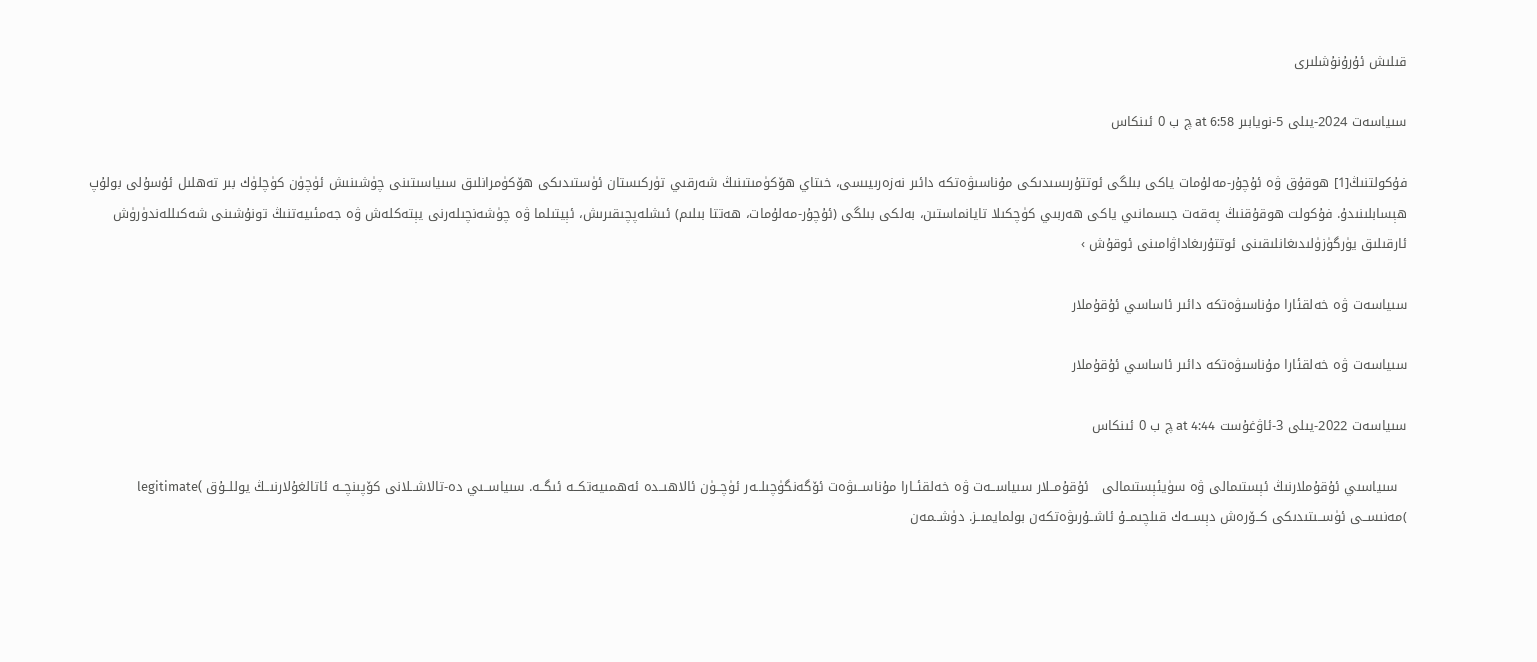قىلىش ئۇرۇنۇشلىرى

سىياسەت 2024-يىلى 5-نويابىر at 6:58 چ ب 0 ئىنكاس

فۇكولتنىڭ[1] ھوقۇق ۋە ئۇچۇر-مەلۇمات ياكى بىلگى ئوتتۇرىسىدىكى مۇناسىۋەتكە دائىر نەزەرىيىسى، خىتاي ھۆكۈمىتىنىڭ شەرقىي تۈركىستان ئۈستىدىكى ھۆكۈمرانلىق سىياسىتىنى چۈشىنىش ئۈچۈن كۈچلۈك بىر تەھلىل ئۇسۇلى بولۇپ ھېسابلىنىدۇ. فۇكولت ھوقۇقنىڭ پەقەت جىسمانىي ياكى ھەربىي كۈچكىلا تايانماستىن، بەلكى بىلگى (ئۇچۇر-مەلۇمات، ھەتتا بىلىم) ئىشلەپچىقىرىش، ئېيتىلما ۋە چۈشەنچىلەرنى يېتەكلەش ۋە جەمئىيەتنىڭ تونۇشىنى شەكىللەندۈرۈش ئارقىلىق يۈرگۈزۈلىدىغانلىقىنى ئوتتۇرىغاداۋامىنى ئوقۇش ›

سىياسەت ۋە خەلقئارا مۇناسىۋەتكە دائىر ئاساسي ئۇقۇملار

سىياسەت ۋە خەلقئارا مۇناسىۋەتكە دائىر ئاساسي ئۇقۇملار

سىياسەت 2022-يىلى 3-ئاۋغۇست at 4:44 چ ب 0 ئىنكاس

  سىياسىي ئۇقۇملارنىڭ ئېستىمالى ۋە سۈيئېستىمالى   ئۇقۇمــلار سىياســەت ۋە خەلقئــارا مۇناســىۋەت ئۆگەنگۈچىلــەر ئۈچــۈن ئالاھىــدە ئەھمىيەتكــە ئىگــە. سىياســىي دە-تالاشــلانى كۆپىنچــە ئاتالغۇلارنىــڭ يوللــۇق )legitimate )مەنىســى ئۈســىتىدىكى كــۆرەش دېســەك قىلچىمــۇ ئاشــۇرىۋەتكەن بولمايمىــز. دۈشــمەن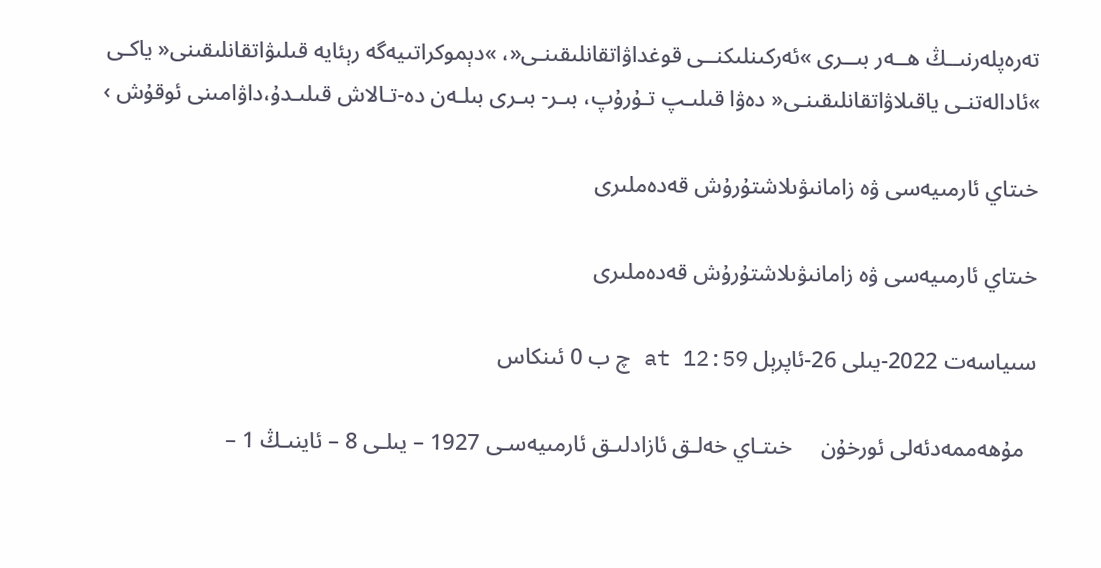تەرەپلەرنىــڭ ھــەر بىــرى »ئەركىنلىكنــى قوغداۋاتقانلىقىنـى«، »دېموكراتىيەگە رېئايە قىلىۋاتقانلىقىنى« ياكـى »ئادالەتنـى ياقىلاۋاتقانلىقىنـى« دەۋا قىلىـپ تـۇرۇپ، بىـر- بىـرى بىلـەن دە-تـالاش قىلىـدۇ،داۋامىنى ئوقۇش ›

خىتاي ئارمىيەسى ۋە زامانىۋىلاشتۇرۇش قەدەملىرى

خىتاي ئارمىيەسى ۋە زامانىۋىلاشتۇرۇش قەدەملىرى

سىياسەت 2022-يىلى 26-ئاپرېل at 12:59 چ ب 0 ئىنكاس

  مۇھەممەدئەلى ئورخۇن     خىتـاي خەلـق ئازادلىـق ئارمىيەسـى 1927 – يىلـى 8 – ئاينىـڭ 1 –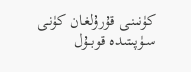كۈنىنـى قۇرۇلغـان كۈنـى سـۈپىتىدە قوبــۇل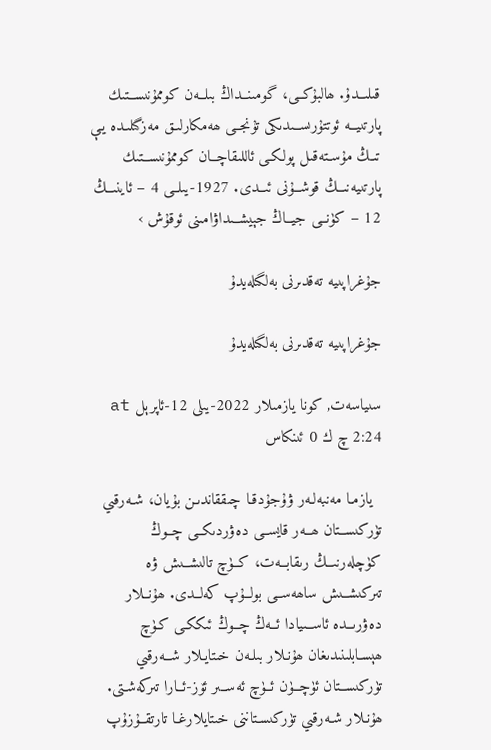قىلىــدۇ. ھالبۇكــى، گومىنــداڭ بىلــەن كوممۇنىســتىك پارتىيــە ئوتتۇرىســىدىكى تۇنجــى ھەمكارلىـق مەزگىلىـدە يـې تىـڭ مۇسـتەقىل پولكـى ئاللىقاچــان كوممۇنىســتىك پارتىيەنىــڭ قوشــۇنى ئىــدى. 1927-يىلــى 4 – ئاينىــڭ 12 – كۈنــى جيــاڭ جېيشــىداۋامىنى ئوقۇش ›

جۇغراپىيە تەقدىرنى بەلگىلەيدۇ

جۇغراپىيە تەقدىرنى بەلگىلەيدۇ

سىياسەت, كونا يازمىلار 2022-يىلى 12-ئاپرېل at 2:24 چ ك 0 ئىنكاس

  يازمـا مەنبەلـەر ۋۇجۇدقـا چىققاندىـن بۇيان، شـەرقىي تۈركىســتان ھــەر قايســى دەۋردىكــى چــوڭ كۈچلەرنىــڭ رىقابــەت، كــۈچ تالىشــىش ۋە تىركىشــىش ساھەســى بولــۇپ كەلــدى. ھۇنــلار دەۋرىــدە ئاســىيادا ئــەڭ چــوڭ ئىككـى كـۈچ ھېسـابلىنىدىغان ھۇنـلار بىلـەن خىتايـلار شــەرقىي تۈركىســتان ئۈچــۈن ئــۈچ ئەســىر ئۆز-ئــارا تىركەشـتى. ھۇنـلار شـەرقىي تۈركىسـتاننى خىتايلارغـا تارتقــۇزۇپ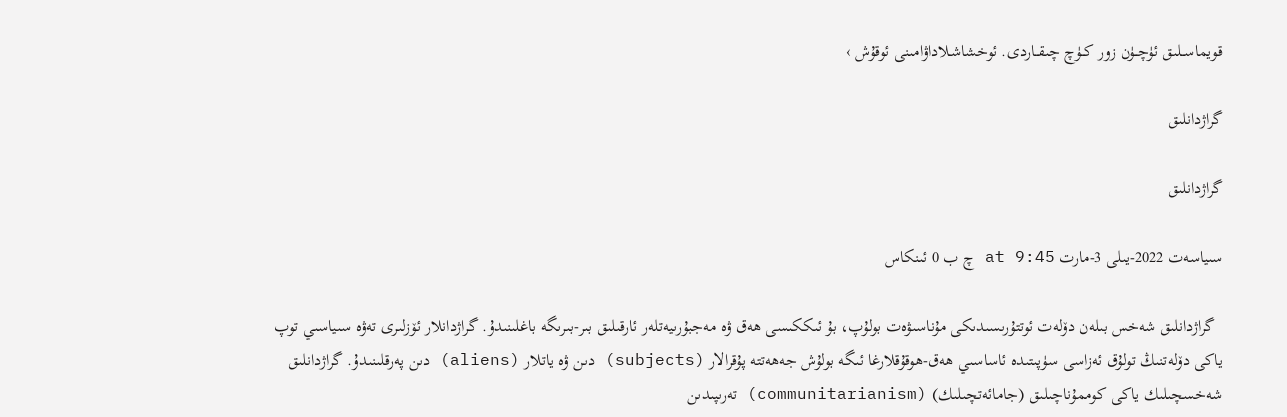قويماســلىق ئۈچــۈن زور كــۈچ چىقــاردى. ئوخشاشـلاداۋامىنى ئوقۇش ›

گراژدانلىق

گراژدانلىق

سىياسەت 2022-يىلى 3-مارت at 9:45 چ ب 0 ئىنكاس

  گراژدانلىق شەخس بىلەن دۆلەت ئوتتۇرىسىدىكى مۇناسىۋەت بولۇپ، بۇ ئىككىسى ھەق ۋە مەجبۇرىيەتلەر ئارقىلىق بىر-بىرىگە باغلىنىدۇ. گراژدانلار ئۆزلىرى تەۋە سىياسىي توپ ياكى دۆلەتنىڭ تولۇق ئەزاسى سۈپىتىدە ئاساسىي ھەق-ھوقۇقلارغا ئىگە بولۇش جەھەتتە پۇقرالار (subjects) دىن ۋە ياتلار (aliens) دىن پەرقلىنىدۇ. گراژدانلىق شەخسچىلىك ياكى كوممۇناچىلىق (جامائەتچىلىك) (communitarianism) تەرىپىدىن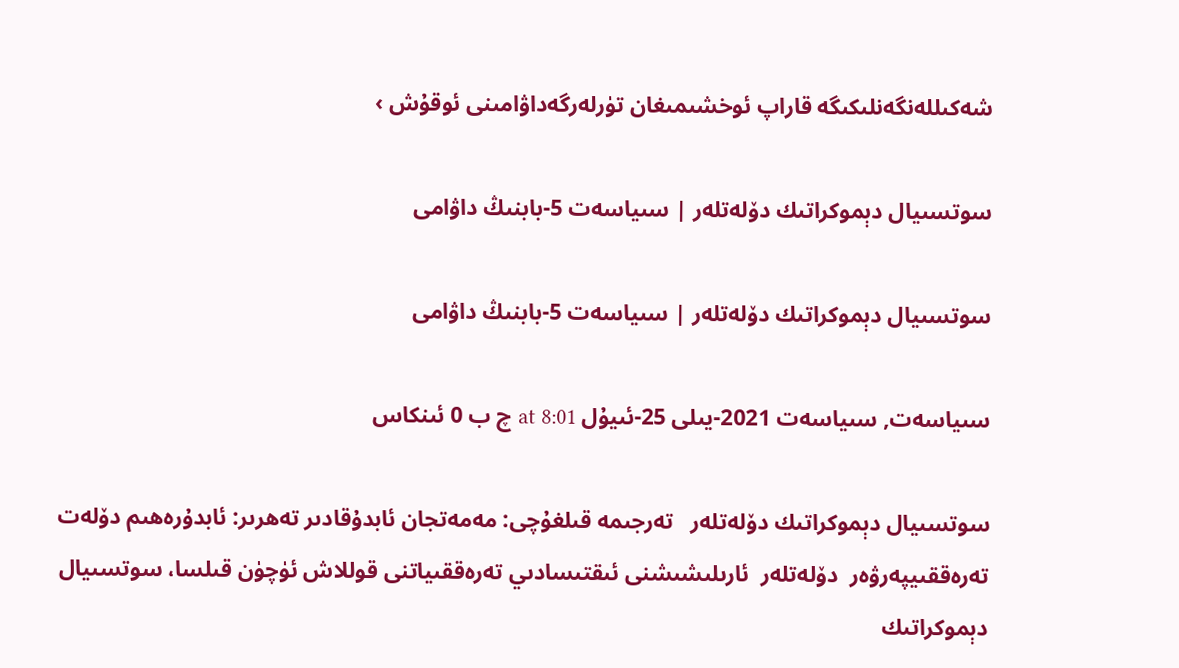شەكىللەنگەنلىكىگە قاراپ ئوخشىمىغان تۈرلەرگەداۋامىنى ئوقۇش ›

سوتسىيال دېموكراتىك دۆلەتلەر | سىياسەت 5-بابنىڭ داۋامى

سوتسىيال دېموكراتىك دۆلەتلەر | سىياسەت 5-بابنىڭ داۋامى

سىياسەت, سىياسەت 2021-يىلى 25-ئىيۇل at 8:01 چ ب 0 ئىنكاس

سوتسىيال دېموكراتىك دۆلەتلەر   تەرجىمە قىلغۇچى: مەمەتجان ئابدۇقادىر تەھرىر: ئابدۇرەھىم دۆلەت   تەرەققىيپەرۋەر  دۆلەتلەر  ئارىلىشىشنى ئىقتىسادىي تەرەققىياتنى قوللاش ئۈچۈن قىلسا، سوتسىيال دېموكراتىك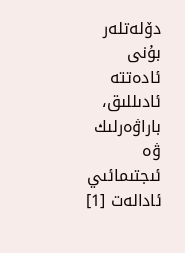دۆلەتلەر بۇنى ئادەتتە ئادىللىق، باراۋەرلىك ۋە ئىجتىمائىي ئادالەت [1]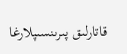قاتارلىق پىرىنسىپلارغا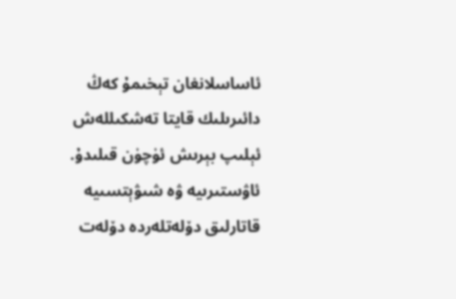ئاساسلانغان تېخىمۇ كەڭ دائىرىلىك قايتا تەشكىللەش ئېلىپ بېرىش ئۈچۈن قىلىدۇ. ئاۋستىرىيە ۋە شىۋېتسىيە قاتارلىق دۆلەتلەردە دۆلەت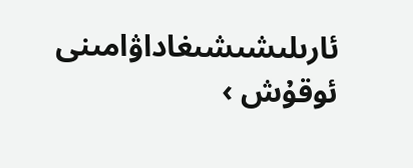ئارىلىشىشىغاداۋامىنى ئوقۇش ›